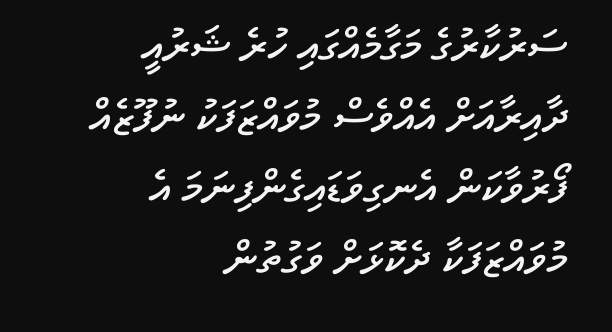ސަރުކާރުގެ މަގާމެއްގައި ހުރެ ޝަރުއީ ދާއިރާއަށް އެއްވެސް މުވައްޒަފަކު ނުފޫޒެއް ފޯރުވާކަން އެނގިވަޑައިގެންފިނަމަ އެ މުވައްޒަފަކާ ދެކޮޅަށް ވަގުތުން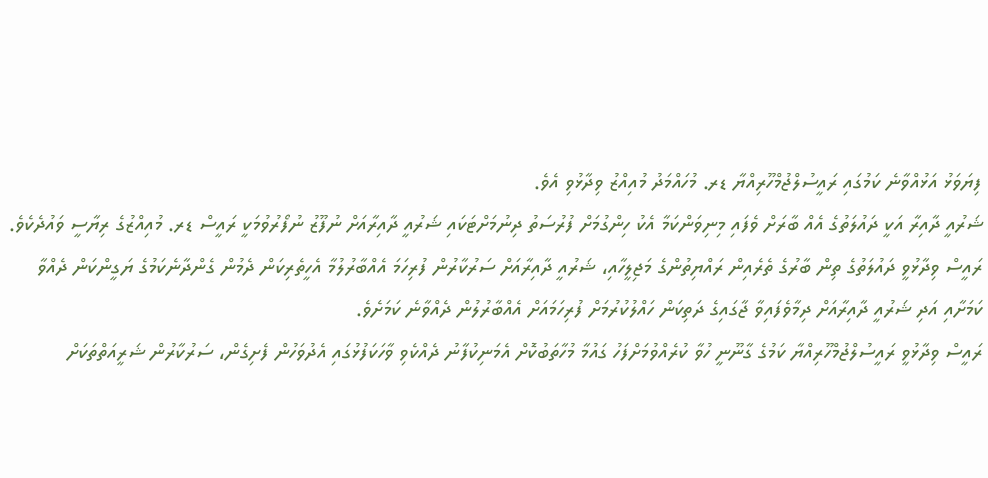ފިޔަވަޅު އަޅުއްވާނެ ކަމުގައި ރައީސުލްޖުމްހޫރިއްޔާ ޑރ. މުހައްމަދު މުއިއްޒު ވިދާޅުވި އެވެ.
ޝަރުއީ ދާއިރާ އަކީ ދައުލަތުގެ އެއް ބާރަށް ވެފައި މިނިވަންކަމާ އެކު ހިންގުމަށް ފުރުސަތު ދިނުމަށްޓަކައި ޝަރުއީ ދާއިރާއަށް ނުފޫޒު ނުފޯރުވުމަކީ ރައީސް ޑރ. މުއިއްޒުގެ ރިޔާސީ ވައުދެކެވެ.
ރައީސް ވިދާޅުވީ ދައުލަތުގެ ތިން ބާރުގެ ތެރެއިން ރައްޔިތުންގެ މަޖިލީހާއި، ޝަރުއީ ދާއިރާއަށް ސަރުކާރުން ފުރިހަމަ އެއްބާރުލުމާ އެހީތެރިކަން ދެމުން ގެންދާނެކަމުގެ ޔަގީންކަން ދެއްވާ ކަމަށާއި އަދި ޝަރުއީ ދާއިރާއަށް ދިމާވެފައިވާ ޖާގައިގެ ދަތިކަން ހައްލުކުރުމަށް ފުރިހަމައަށް އެއްބާރުލުން ދެއްވާނެ ކަމަށެވެ.
ރައީސް ވިދާޅުވީ ރައީސުލްޖުމްހޫރިއްޔާ ކަމުގެ ގާނޫނީ ހުވާ ކުރެއްވުމަށްފަހު ގައުމާ މުހާތަބުކޮށް އެމަނިކުފާނު ދެއްކެވި ވާހަކަފުޅުގައި އެދުވަހުން ފެށިގެން، ސަރުކާރުން ޝަރީއަތްތަކަށް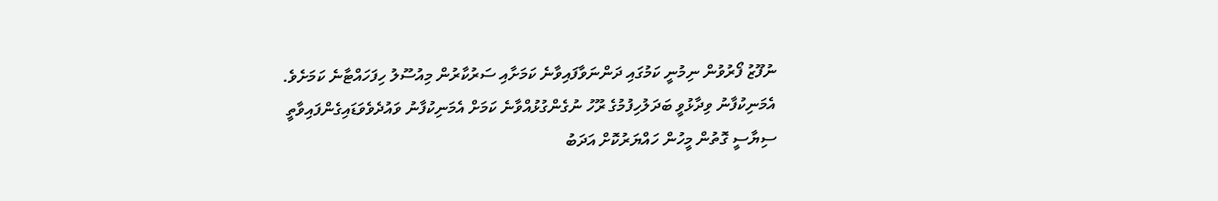ނުފޫޒު ފޯރުވުން ނިމުނީ ކަމުގައި ދަންނަވާފައިވާނެ ކަމަށާއި ސަރުކާރުން މިއުސޫލު ހިފަހައްޓާނެ ކަމަށެވެ.
އެމަނިކުފާނު ވިދާޅުވީ ބަދަލުހިފުމުގެ ރޫހު ނުގެންގުޅުއްވާނެ ކަމަށް އެމަނިކުފާނު ވައުދެވެވަޑައިގެންފައިވާތީ ސިޔާސީ ގޮތުން މީހުން ހައްޔަރުކޮށް އަދަބު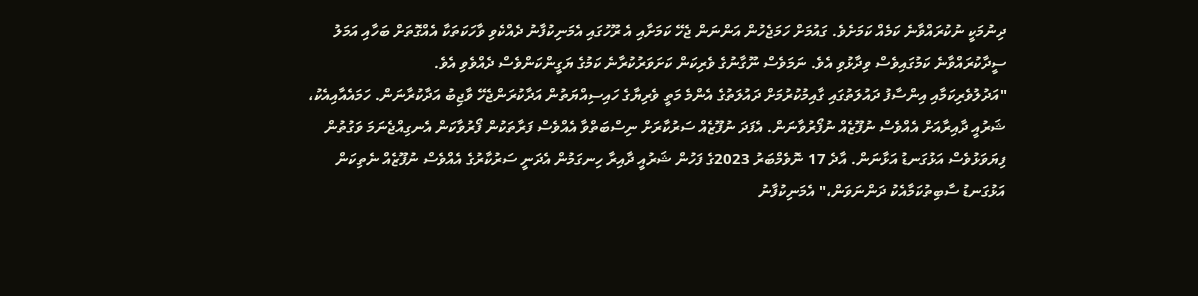ދިނުމަކީ ނުކުރައްވާނެ ކަމެއް ކަމަށެވެ. ގައުމަށް ހަމަޖެހުން އަންނަން ޖެހޭ ކަމަށާއި އެ ރޫހުގައި އެމަނިކުފާނު ދެއްކެވި ވާހަކަތަކާ އެއްގޮތަށް ބަހާއި އަމަލު ސީދާކުރައްވާނެ ކަމުގައިވެސް ވިދާޅުވި އެވެ. ނަމަވެސް ނޫގާނުގެ ވެރިކަން ކަށަވަރުކުރާނެ ކަމުގެ ޔަގީންކަންވެސް ދެއްވެވި އެވެ.
"އަދުލުވެރިކަމާއި އިންސާފު ދައުލަތުގައި ގާއިމުކުރުމަށް ދައުލަތުގެ އެންމެ މަތީ ވެރިޔާގެ ހައިސިއްޔަތުން އަދާކުރަންޖެހޭ ވާޖިބު އަދާކުރާނަން. ހަމައެއާއިއެކު، ޝަރުއީ ދާއިރާއަށް އެއްވެސް ނުފޫޒެއް ނުފޯރުވާނަން. އެފަދަ ނުފޫޒެއް ސަރުކާރަށް ނިސްބަތްވާ އެއްވެސް ފަރާތަކުން ފޯރުވާކަން އެނގިއްޖެނަމަ ވަގުތުން ފިޔަވަޅުވެސް އަޅުގަނޑު އަޅާނަން. އާދެ 17 ނޮވެމްބަރު 2023ގެ ފަހުން ޝަރުއީ ދާއިރާ ހިނގަމުން އެދަނީ ސަރުކާރުގެ އެއްވެސް ނުފޫޒެއް ނެތިކަން އަޅުގަނޑު ސާބިތުކަމާއެކު ދަންނަވަން،" އެމަނިކުފާނު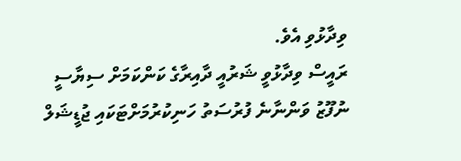ވިދާޅުވި އެވެ.
ރައީސް ވިދާޅުވީ ޝަރުއީ ދާއިރާގެ ކަންކަމަށް ސިޔާސީ ނުފޫޒު ވަންނާނެ ފުރުސަތު ހަނިކުރުމަށްޓަކައި ޖުޑީޝަލް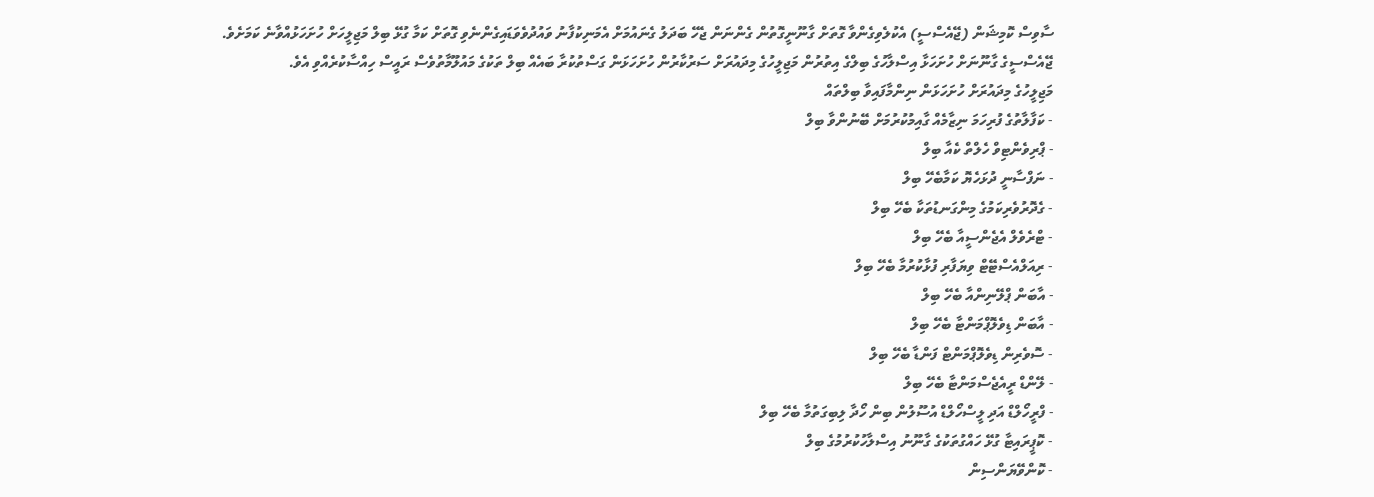ސާވިސް ކޮމިޝަން (ޖޭއެސްސީ) އެކުލެވިގެންވާ ގޮތަށް ގާނޫނީގޮތުން ގެންނަން ޖެހޭ ބަދަލު ގެނައުމަށް އެމަނިކުފާނު ވައުދުވެވަޑައިގެންނެވި ގޮތަށް ކަމާ ގުޅޭ ބިލް މަޖިލީހަށް ހުށަހަޅުއްވާނެ ކަމަށެވެ.
ޖޭއެސްސީގެ ގާނޫނަށް ހުށަހަޅާ އިސްލާހުގެ ބިލްގެ އިތުރުން މަޖިލީހުގެ މިދައުރަށް ސަރުކާރުން ހުށަހަޅަން ގަސްތުކުރާ ބައެއް ބިލް ތަކުގެ މައުލޫމާތުވެސް ރައީސް ހިއްސާކުރެއްވި އެވެ.
މަޖިލީހުގެ މިދައުރަށް ހުށަހަޅަން ނިންމާފައިވާ ބިލްތައް
- ކަފާލާތުގެ ފުރިހަމަ ނިޒާމެއް ގާއިމުކުރުމަށް ބޭނުންވާ ބިލް
- ޕްރިވެންޓިވް ހެލްތް ކެއާ ބިލް
- ނަފްސާނީ ދުޅަހެޔޮ ކަމާބެހޭ ބިލް
- ގެދޮރުވެރިކަމުގެ މިންގަނޑުތަކާ ބެހޭ ބިލް
- ޓްރެވެލް އެޖެންސީއާ ބެހޭ ބިލް
- ރިއަލްއެސްޓޭޓް ވިޔަފާރި ފުޅާކުރުމާ ބެހޭ ބިލް
- އާބަން ޕްލޭނިންއާ ބެހޭ ބިލް
- އާބަން ޑިވެލޮޕްމަންޓާ ބެހޭ ބިލް
- ސޮވެރިން ޑިވެލޮޕްމަންޓް ފަންޑާ ބެހޭ ބިލް
- ލޭންޑް ރީއެޖެސްމަންޓާ ބެހޭ ބިލް
- ފްރީހޯލްޑް އަދި ލީސްހޯލްޑް އުސޫލުން ބިން ހޯދާ ލިބިގަތުމާ ބެހޭ ބިލް
- ކޮޕީރައިޓާ ގުޅޭ ހައްގުތަކުގެ ގާނޫނު އިސްލާހުކުރުމުގެ ބިލް
- ކޮންވޭޔަންސިން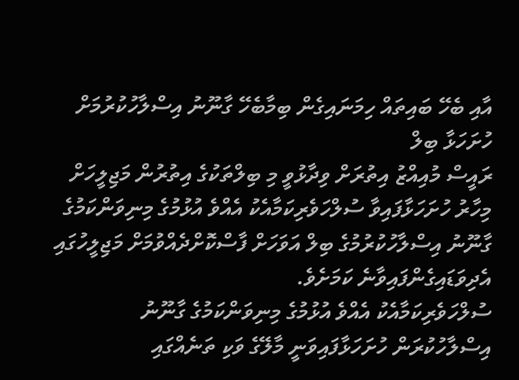އާއި ބެހޭ ބައިތައް ހިމަނައިގެން ބިމާބެހޭ ގާނޫނު އިސްލާހުކުރުމަށް ހުށަހަޅާ ބިލް
ރައީސް މުއިއްޒު އިތުރަށް ވިދާޅުވީ މި ބިލްތަކުގެ އިތުރުން މަޖިލީހަށް މިހާރު ހުށަހަޅާފައިވާ ސުލްހަވެރިކަމާއެކު އެއްވެ އުޅުމުގެ މިނިވަންކަމުގެ ގާނޫނު އިސްލާހުކުރުމުގެ ބިލް އަވަހަށް ފާސްކޮށްދެއްވުމަށް މަޖިލީހުގައި އެދިވަޑައިގެންފައިވާނެ ކަމަށެވެ.
ސުލްހަވެރިކަމާއެކު އެއްވެ އުޅުމުގެ މިނިވަންކަމުގެ ގާނޫނު އިސްލާހުކުރަން ހުށަހަޅާފައިވަނީ މާލޭގެ ވަކި ތަނެއްގައި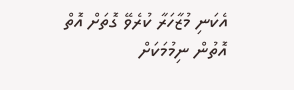އެކަނި މުޒާހަރާ ކުރެވޭ ގޮތަށް އޮތް އޮތުން ނިމުމަކަށް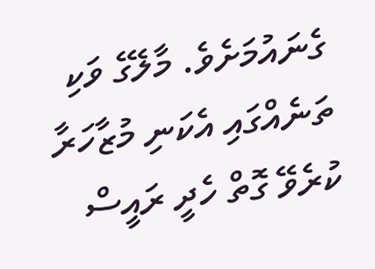ގެނައުމަށެވެ. މާލޭގެ ވަކި ތަނެއްގައި އެކަނި މުޒާހަރާ ކުރެވޭ ގޮތް ހެދީ ރައީސް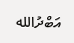އަބްދުالله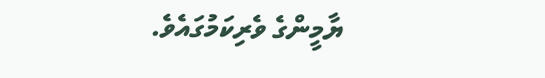ޔާމީންގެ ވެރިކަމުގައެވެ.